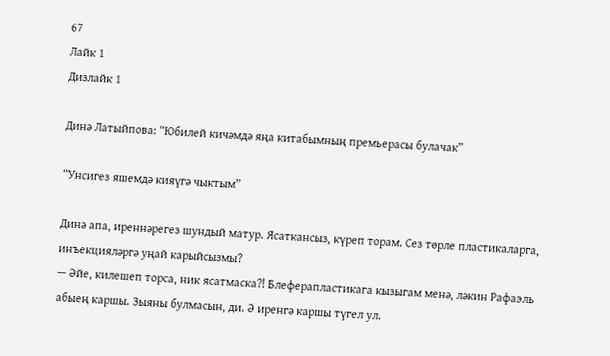67
Лайк 1
Дизлайк 1

Динә Латыйпова: “Юбилей кичәмдә яңа китабымның премьерасы булачак”

“Унсигез яшемдә кияүгә чыктым”

Динә апа, иреннәрегез шундый матур. Ясаткансыз, күреп торам. Сез төрле пластикаларга, инъекцияләргә уңай карыйсызмы?
— Әйе, килешеп торса, ник ясатмаска?! Блеферапластикага кызыгам менә, ләкин Рафаэль абыең каршы. Зыяны булмасын, ди. Ә иренгә каршы түгел ул.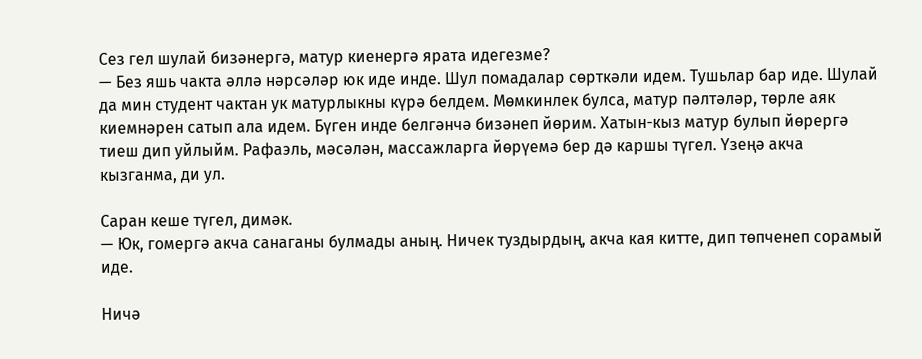Сез гел шулай бизәнергә, матур киенергә ярата идегезме?
— Без яшь чакта әллә нәрсәләр юк иде инде. Шул помадалар сөрткәли идем. Тушьлар бар иде. Шулай да мин студент чактан ук матурлыкны күрә белдем. Мөмкинлек булса, матур пәлтәләр, төрле аяк киемнәрен сатып ала идем. Бүген инде белгәнчә бизәнеп йөрим. Хатын-кыз матур булып йөрергә тиеш дип уйлыйм. Рафаэль, мәсәлән, массажларга йөрүемә бер дә каршы түгел. Үзеңә акча кызганма, ди ул.

Саран кеше түгел, димәк.
— Юк, гомергә акча санаганы булмады аның. Ничек туздырдың, акча кая китте, дип төпченеп сорамый иде.

Ничә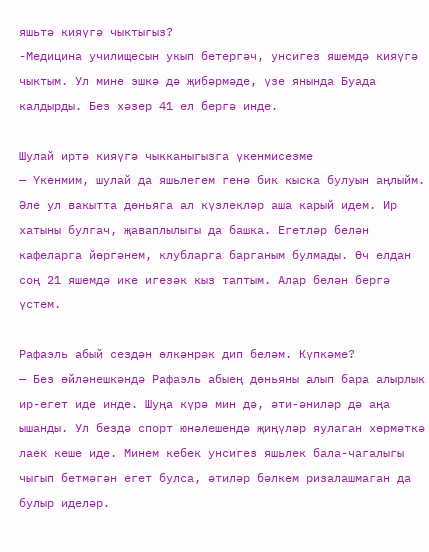яшьтә кияүгә чыктыгыз?
-Медицина училищесын укып бетергәч, унсигез яшемдә кияүгә чыктым. Ул мине эшкә дә җибәрмәде, үзе янында Буада калдырды. Без хәзер 41 ел бергә инде.

Шулай иртә кияүгә чыкканыгызга үкенмисезме
— Үкенмим, шулай да яшьлегем генә бик кыска булуын аңлыйм. Әле ул вакытта дөньяга ал күзлекләр аша карый идем. Ир хатыны булгач, җаваплылыгы да башка. Егетләр белән кафеларга йөргәнем, клубларга барганым булмады. Өч елдан соң 21 яшемдә ике игезәк кыз таптым. Алар белән бергә үстем.

Рафаэль абый сездән өлкәнрәк дип беләм. Күпкәме?
— Без өйләнешкәндә Рафаэль абыең дөньяны алып бара алырлык ир-егет иде инде. Шуңа күрә мин дә, әти-әниләр дә аңа ышанды. Ул бездә спорт юнәлешендә җиңүләр яулаган хөрмәткә лаек кеше иде. Минем кебек унсигез яшьлек бала-чагалыгы чыгып бетмәгән егет булса, әтиләр бәлкем ризалашмаган да булыр иделәр.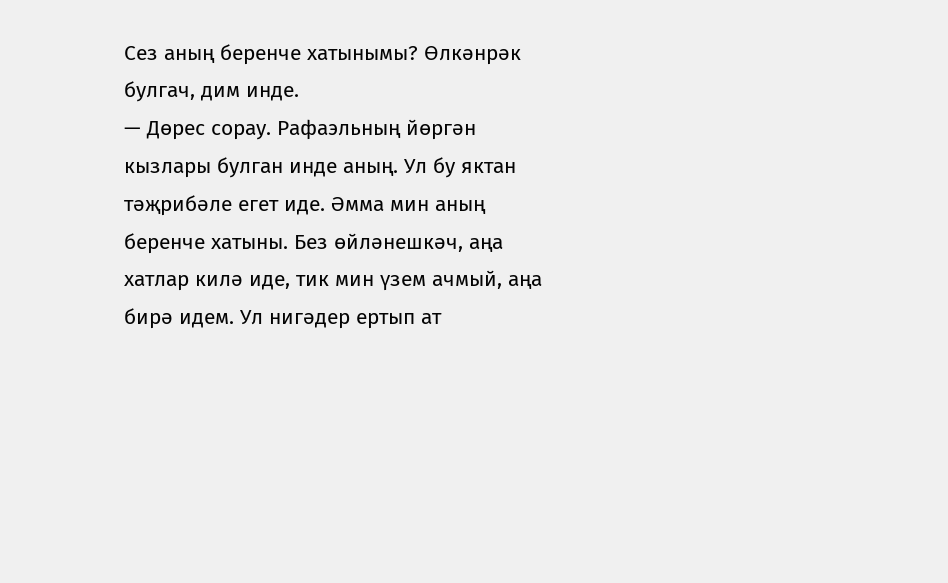Сез аның беренче хатынымы? Өлкәнрәк булгач, дим инде.
— Дөрес сорау. Рафаэльның йөргән кызлары булган инде аның. Ул бу яктан тәҗрибәле егет иде. Әмма мин аның беренче хатыны. Без өйләнешкәч, аңа хатлар килә иде, тик мин үзем ачмый, аңа бирә идем. Ул нигәдер ертып ат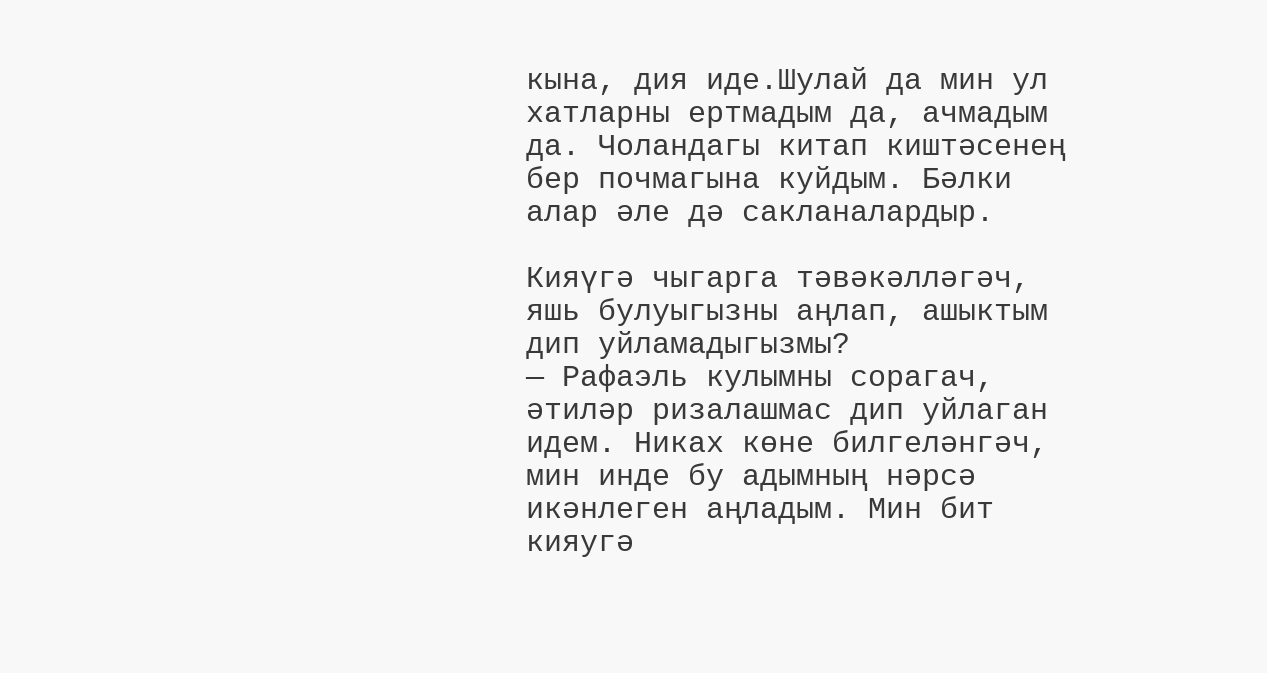кына, дия иде.Шулай да мин ул хатларны ертмадым да, ачмадым да. Чоландагы китап киштәсенең бер почмагына куйдым. Бәлки алар әле дә сакланалардыр.

Кияүгә чыгарга тәвәкәлләгәч, яшь булуыгызны аңлап, ашыктым дип уйламадыгызмы?
— Рафаэль кулымны сорагач, әтиләр ризалашмас дип уйлаган идем. Никах көне билгеләнгәч, мин инде бу адымның нәрсә икәнлеген аңладым. Мин бит кияугә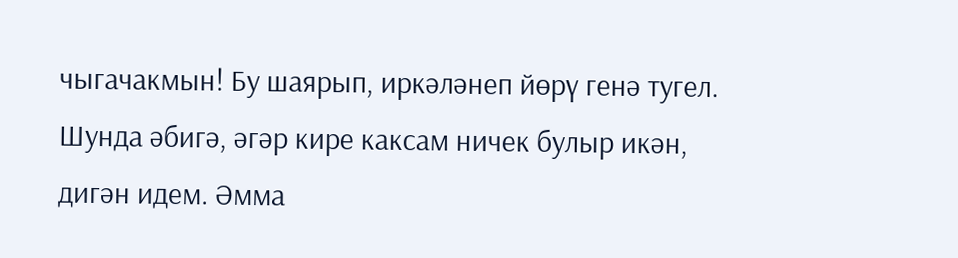чыгачакмын! Бу шаярып, иркәләнеп йөрү генә тугел. Шунда әбигә, әгәр кире каксам ничек булыр икән, дигән идем. Әмма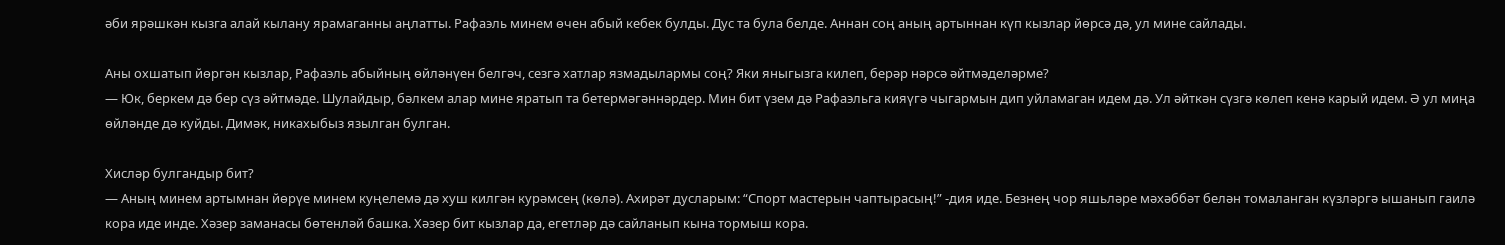әби ярәшкән кызга алай кылану ярамаганны аңлатты. Рафаэль минем өчен абый кебек булды. Дус та була белде. Аннан соң аның артыннан күп кызлар йөрсә дә, ул мине сайлады.

Аны охшатып йөргән кызлар, Рафаэль абыйның өйләнүен белгәч, сезгә хатлар язмадылармы соң? Яки яныгызга килеп, берәр нәрсә әйтмәделәрме?
— Юк, беркем дә бер сүз әйтмәде. Шулайдыр, бәлкем алар мине яратып та бетермәгәннәрдер. Мин бит үзем дә Рафаэльга кияүгә чыгармын дип уйламаган идем дә. Ул әйткән сүзгә көлеп кенә карый идем. Ә ул миңа өйләнде дә куйды. Димәк, никахыбыз язылган булган.

Хисләр булгандыр бит?
— Аның минем артымнан йөрүе минем куңелемә дә хуш килгән курәмсең (көлә). Ахирәт дусларым: “Спорт мастерын чаптырасың!” -дия иде. Безнең чор яшьләре мәхәббәт белән томаланган күзләргә ышанып гаилә кора иде инде. Хәзер заманасы бөтенләй башка. Хәзер бит кызлар да, егетләр дә сайланып кына тормыш кора.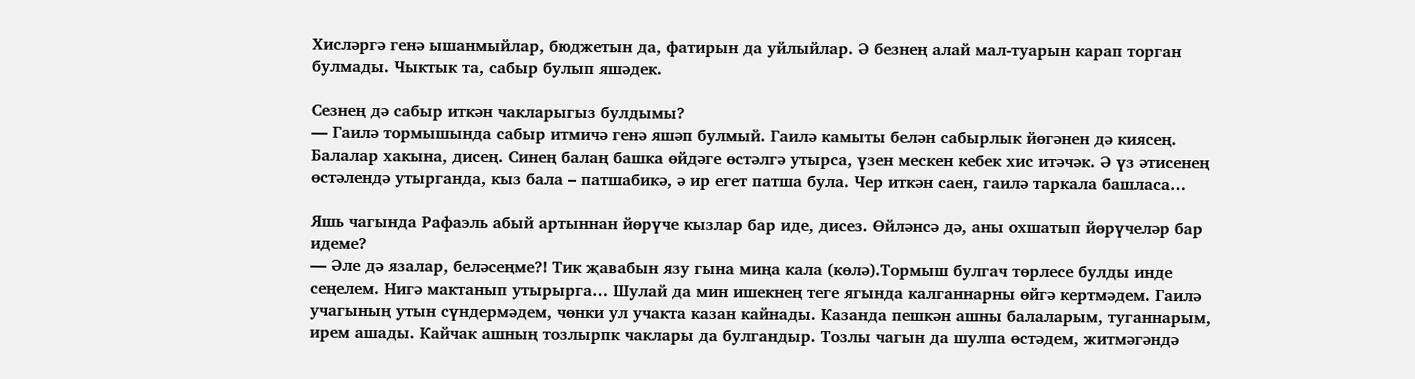Хисләргә генә ышанмыйлар, бюджетын да, фатирын да уйлыйлар. Ә безнең алай мал-туарын карап торган булмады. Чыктык та, сабыр булып яшәдек.

Сезнең дә сабыр иткән чакларыгыз булдымы?
— Гаилә тормышында сабыр итмичә генә яшәп булмый. Гаилә камыты белән сабырлык йөгәнен дә киясең. Балалар хакына, дисең. Синең балаң башка өйдәге өстәлгә утырса, үзен мескен кебек хис итәчәк. Ә үз әтисенең өстәлендә утырганда, кыз бала – патшабикә, ә ир егет патша була. Чер иткән саен, гаилә таркала башласа…

Яшь чагында Рафаэль абый артыннан йөрүче кызлар бар иде, дисез. Өйләнсә дә, аны охшатып йөрүчеләр бар идеме?
— Әле дә язалар, беләсеңме?! Тик җавабын язу гына миңа кала (көлә).Тормыш булгач төрлесе булды инде сеңелем. Нигә мактанып утырырга… Шулай да мин ишекнең теге ягында калганнарны өйгә кертмәдем. Гаилә учагының утын сүндермәдем, чөнки ул учакта казан кайнады. Казанда пешкән ашны балаларым, туганнарым, ирем ашады. Кайчак ашның тозлырпк чаклары да булгандыр. Тозлы чагын да шулпа өстәдем, житмәгәндә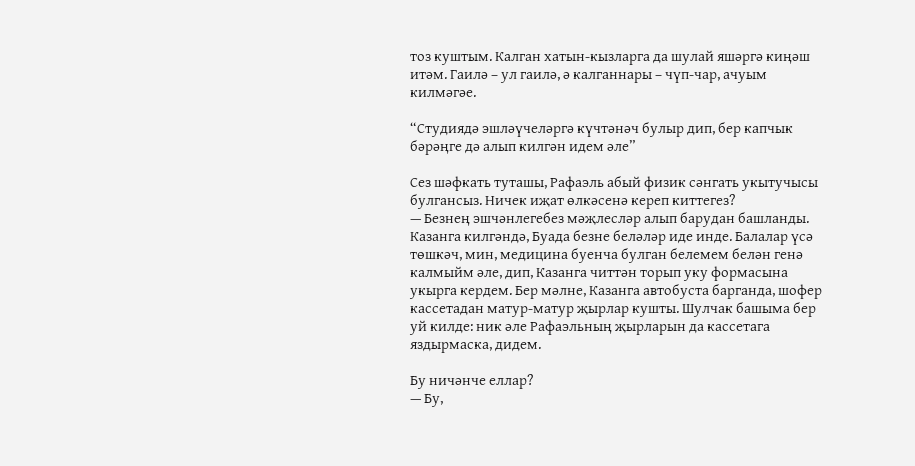тоз куштым. Калган хатын-кызларга да шулай яшәргә киңәш итәм. Гаилә – ул гаилә, ә калганнары – чүп-чар, ачуым килмәгәе.

“Студиядә эшләүчеләргә күчтәнәч булыр дип, бер капчык бәрәңге дә алып килгән идем әле”

Сез шәфкать туташы, Рафаэль абый физик сәнгать укытучысы булгансыз. Ничек иҗат өлкәсенә кереп киттегез?
— Безнең эшчәнлегебез мәҗлесләр алып барудан башланды. Казанга килгәндә, Буада безне беләләр иде инде. Балалар үсә төшкәч, мин, медицина буенча булган белемем белән генә калмыйм әле, дип, Казанга читтән торып уку формасына укырга кердем. Бер мәлне, Казанга автобуста барганда, шофер кассетадан матур-матур җырлар кушты. Шулчак башыма бер уй килде: ник әле Рафаэльның җырларын да кассетага яздырмаска, дидем.

Бу ничәнче еллар?
— Бу,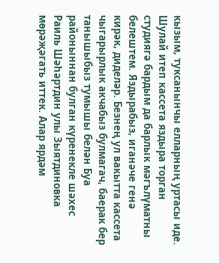кызым, туксанынчы елларның уртасы иде. Шулай итеп кассета яздыра торган студиягә бардым да барлык мәгълүматны белештем. Яздырабыз, иганәче генә кирәк, диделәр. Безнең ул вакытта кассета чыгарырлык акчабыз булмагач, баерак бер танышыбыз тумышы белән Буа районыннан булган күренекле шәхес Раиль Шәһәртдин улы Зыятдиновка мөрәҗәгать иттек. Алар ярдәм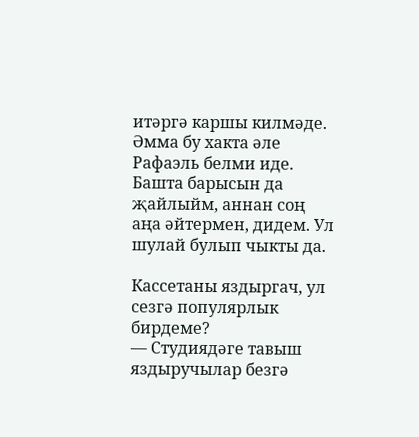итәргә каршы килмәде. Әмма бу хакта әле Рафаэль белми иде. Башта барысын да җайлыйм, аннан соң аңа әйтермен, дидем. Ул шулай булып чыкты да.

Кассетаны яздыргач, ул сезгә популярлык бирдеме?
— Студиядәге тавыш яздыручылар безгә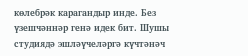көлебрәк карагандыр инде. Без үзешчәннәр генә идек бит. Шушы студиядә эшләүчеләргә күчтәнәч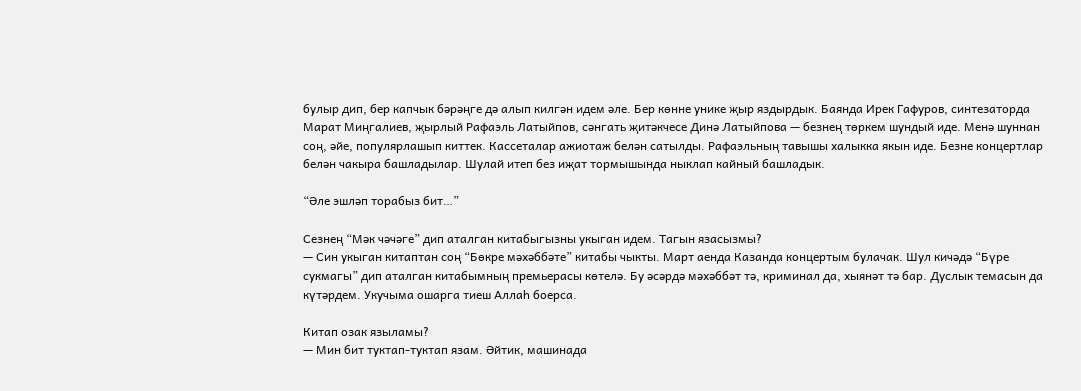булыр дип, бер капчык бәрәңге дә алып килгән идем әле. Бер көнне унике җыр яздырдык. Баянда Ирек Гафуров, синтезаторда Марат Миңгалиев, җырлый Рафаэль Латыйпов, сәнгать җитәкчесе Динә Латыйпова — безнең төркем шундый иде. Менә шуннан соң, әйе, популярлашып киттек. Кассеталар ажиотаж белән сатылды. Рафаэльның тавышы халыкка якын иде. Безне концертлар белән чакыра башладылар. Шулай итеп без иҗат тормышында ныклап кайный башладык.

“Әле эшләп торабыз бит…”

Сезнең “Мәк чәчәге” дип аталган китабыгызны укыган идем. Тагын язасызмы?
— Син укыган китаптан соң “Бөкре мәхәббәте” китабы чыкты. Март аенда Казанда концертым булачак. Шул кичәдә “Бүре сукмагы” дип аталган китабымның премьерасы көтелә. Бу әсәрдә мәхәббәт тә, криминал да, хыянәт тә бар. Дуслык темасын да күтәрдем. Укучыма ошарга тиеш Аллаһ боерса.

Китап озак языламы?
— Мин бит туктап-туктап язам. Әйтик, машинада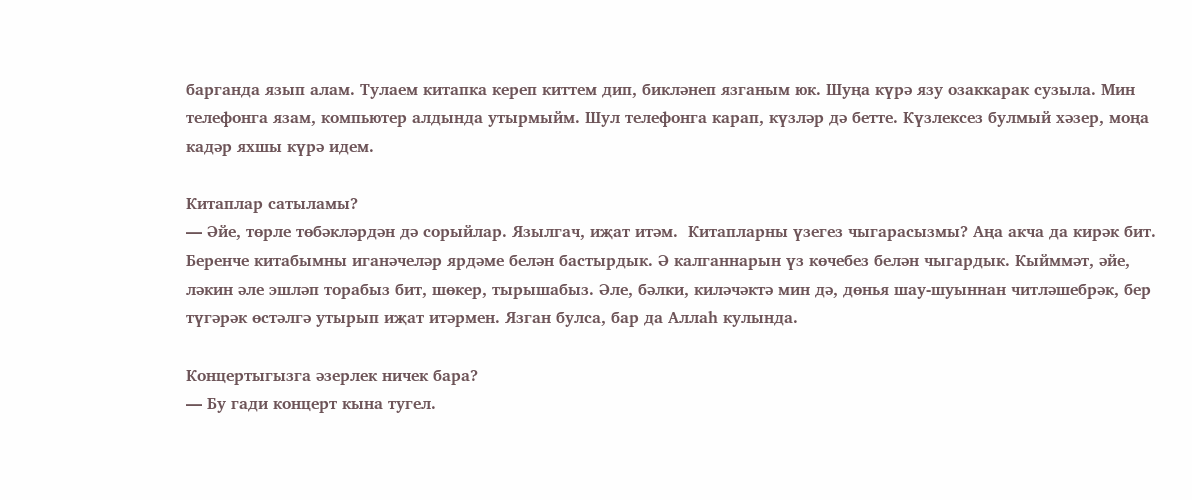барганда язып алам. Тулаем китапка кереп киттем дип, бикләнеп язганым юк. Шуңа күрә язу озаккарак сузыла. Мин телефонга язам, компьютер алдында утырмыйм. Шул телефонга карап, күзләр дә бетте. Күзлексез булмый хәзер, моңа кадәр яхшы күрә идем.

Китаплар сатыламы?
— Әйе, төрле төбәкләрдән дә сорыйлар. Язылгач, иҗат итәм.  Китапларны үзегез чыгарасызмы? Аңа акча да кирәк бит. Беренче китабымны иганәчеләр ярдәме белән бастырдык. Ә калганнарын үз көчебез белән чыгардык. Кыйммәт, әйе, ләкин әле эшләп торабыз бит, шөкер, тырышабыз. Әле, бәлки, киләчәктә мин дә, дөнья шау-шуыннан читләшебрәк, бер түгәрәк өстәлгә утырып иҗат итәрмен. Язган булса, бар да Аллаһ кулында.

Концертыгызга әзерлек ничек бара?
— Бу гади концерт кына тугел.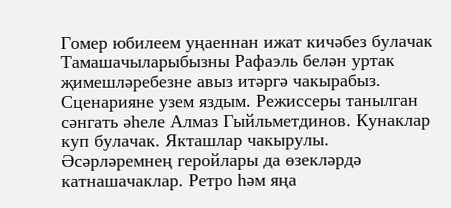Гомер юбилеем уңаеннан ижат кичәбез булачак Тамашачыларыбызны Рафаэль белән уртак җимешләребезне авыз итәргә чакырабыз. Сценарияне узем яздым. Режиссеры танылган сәнгать әһеле Алмаз Гыйльметдинов. Кунаклар куп булачак. Якташлар чакырулы. Әсәрләремнең геройлары да өзекләрдә катнашачаклар. Ретро һәм яңа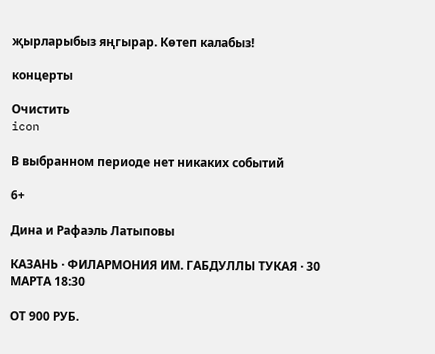җырларыбыз яңгырар. Көтеп калабыз!

концерты

Очистить
icon

В выбранном периоде нет никаких событий

6+

Дина и Рафаэль Латыповы

КАЗАНЬ · ФИЛАРМОНИЯ ИМ. ГАБДУЛЛЫ ТУКАЯ · 30 МАРТА 18:30

ОТ 900 РУБ.